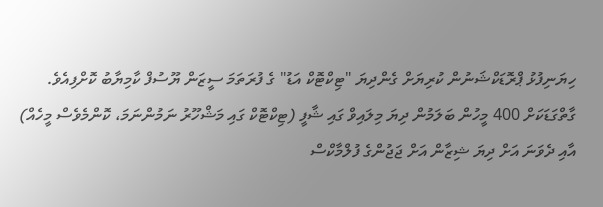ހިޔަނިފުޅު ޕްރޮޑަކްޝަނުން ކުރިޔަށް ގެންދިޔަ "ޓިކްޓޮކް އަޑު" ގެ ފުރަތަމަ ސީޒަން ޔޫސުފް ކާމިޔާބު ކޮށްފިއެވެ.
ގާތްގަޑަކަށް 400 މީހުން ބަލަމުން ދިޔަ މިލައިވް ގައި ޝާފީ (ޓިކްޓޮކް ގައި މަޝްހޫރު ނަމުންނަމަ، ކޮންމެވެސް މީހެއް) އާއި ދެވަނަ އަށް ދިޔަ ޝިޒާން އަށް ޖަޖުންގެ ފުލްމާކްސް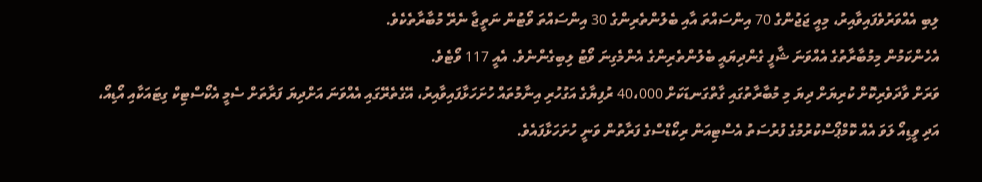ލިބި އެއްވަރުވެފައިވާއިރު، މިއީ ޖަޖުންގެ 70 އިންސައްތަ އާއި ބެލުންތެރިންގެ 30 އިންސައްތަ ވޯޓުން ނަތީޖާ ނެރޭ މުބާރާތެކެވެ.
އެހެންކަމުން މިމުބާރާތުގެ އެއްވަނަ ޝާފީ ގެންދިޔައީ ބެލުންތެރިންގެ އެންމެގިނަ ވޯޓު ލިބިގެންނެވެ. އެއީ 117 ވޯޓެވެ.
ވަރަށް ވާދަވެރިކޮށް ކުރިޔަށް ދިޔަ މި މުބާރާތުގައި ގާތްގަނޑަކަށް 40،000 ރުފިޔާގެ އަގުހުރި އިނާމުތައް ހުށަހަޅާފައިވާއިރު، އޭގެތެރޭގައި އެއްވަނަ އަށްދިޔަ ފަރާތަށް ސެމީ އެކޯސްޓިކް ގިޓައަކާއި އޯޑިއޯ، އަދި ވީޑިއޯ ލަވަ އެއް ކޮމްޕޯސްކުރުމުގެ ފުރުސަތު އެސްޓިއަން ރިކޯޑްސްގެ ފަރާތުން ވަނީ ހުށަހަޅާފައެވެ.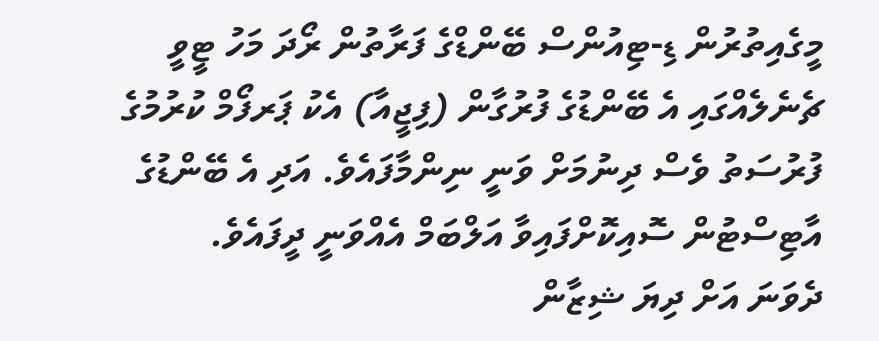މީގެއިތުރުން ޑި-ޓިއުންސް ބޭންޑްގެ ފަރާތުން ރޯދަ މަހު ޓީވީ ޗެނެލެއްގައި އެ ބޭންޑުގެ ފުރުގާން (ފިޖީއާ) އެކު ޕަރފޯމް ކުރުމުގެ ފުރުސަތު ވެސް ދިނުމަށް ވަނީ ނިންމާފައެވެ. އަދި އެ ބޭންޑުގެ އާޓިސްޓުން ސޮއިކޮށްފައިވާ އަލްބަމް އެއްވަނީ ދީފައެވެ.
ދެވަނަ އަށް ދިޔަ ޝިޒާން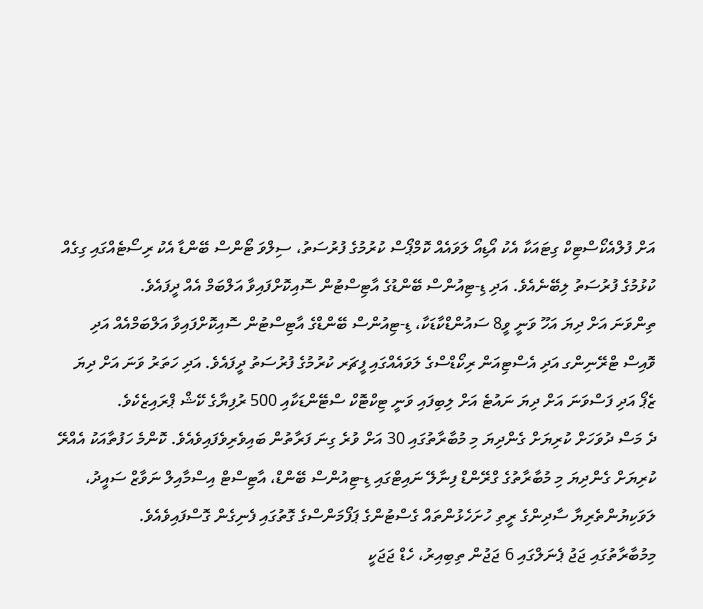އަށް ފުލްއެކޯސްޓިކް ގިޓައަކާ އެކު އޯޑިއޯ ލަވައެއް ކޮމްޕޯސް ކުރުމުގެ ފުރުސަތު، ސިލްވަ ޓޯންސް ބޭންޑާ އެކު ރިސޯޓެއްގައި ގިގެއް ކުޅުމުގެ ފުރުސަތު ލިބޭނެއެވެ. އަދި ޑި-ޓިއުންސް ބޭންޑުގެ އާޓިސްޓުން ސޮއިކޮށްފައިވާ އަލްބަމް އެއް ދީފައެވެ.
ތިންވަނަ އަށް ދިޔަ އަހޫ ވަނީ ވީ8 ސައުންޑްކާޑަކާ، ޑި-ޓިއުންސް ބޭންޑްގެ އާޓިސްޓުން ސޮއިކޮށްފައިވާ އަލްބަމްއެއް އަދި ވޮއިސް ޓްރޭނިންގ އަދި އެސްޓިއަން ރިކޯޑްސްގެ ލަވައެއްގައި ފީޗަރ ކުރުމުގެ ފުރުސަތު ދީފައެވެ. އަދި ހަތަރު ވަނަ އަށް ދިޔަ ޒެޕޯ އަދި ފަސްވަނަ އަށް ދިޔަ ނައުޓެ އަށް ލިބިފައި ވަނީ ޓިކްޓޮކް ސްޓޭންޑަކާއި 500 ރުފިޔާގެ ކޭޝް ޕްރައިޒެކެވެ.
ދެ މަސް ދުވަހަށް ކުރިޔަށް ގެންދިޔަ މި މުބާރާތުގައި 30 އަށް ވުރެ ގިނަ ފަރާތުން ބައިވެރިވެފައިވެއެވެ. ކޮންމެ ހަފުތާއަކު އެއްރޭ ކުރިޔަށް ގެންދިޔަ މި މުބާރާތުގެ ގްރޭންޑް ފިނާލޭ ނައިޓްގައި ޑި-ޓިއުންސް ބޭންޑް، އާޓިސްޓް އިސްމާއިލް ނަވާޒް ސައީދު، ލަވަކިޔުންތެރިޔާ ސާދިންގެ ރީތި ހުށަހެޅުންތައް ގެސްޓުންގެ ޕަފޯމަންސްގެ ގޮތުގައި ފެނިގެން ގޮސްފައިވެއެވެ.
މިމުބާރާތުގައި ޖަޖު ޕެނަލްގައި 6 ޖަޖުން ތިބިއިރު، ހެޑް ޖަޖަކީ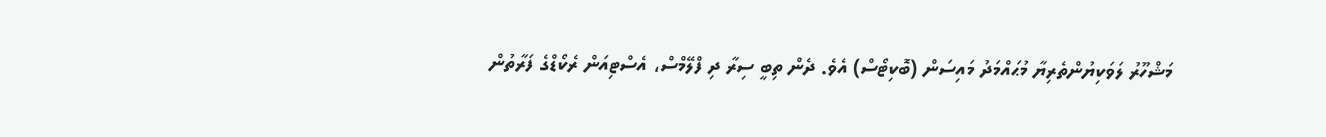މަޝްހޫރު ލަވަކިޔުންތެރިޔާ މުޙައްމަދު މައިސަން (ބޮކިޓޯސް) އެވެ. ދެން ތިބީ ސިރާ ދި ފްލޭމްސް، އެސްޓިއަން ރެކޯޑްގެ ފަރާތުން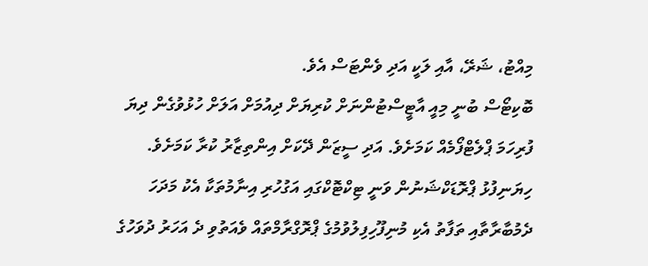މިއްޓު، ޝަރޭ، އާއި ލަކީ އަދި ވެންޓަސް އެވެ.
ބޮކިޓޯސް ބުނީ މިއީ އާޓީސްޓުންނަށް ކުރިޔަށް ދިއުމަށް އަލަށް ހުޅުވުގެން ދިޔަ ފުރިހަމަ ޕްލެޓްފޯމެއް ކަމަށެވެ. އަދި ސީޒަން ދޭކަށް އިންތިޒާރު ކުރާ ކަމަށެވެ.
ހިޔަނިފުޅު ޕްރޮޑަކްޝަނުން ވަނީ ޓިކްޓޮކްގައި އަގުހުރި އިނާމުތަކާ އެކު މަދަހަ ދެމުބާރާތާއި ތަފާތު އެކި މުނިފޫހިފިލުވުމުގެ ޕްރޮގްރާމްތައް ވެއަތުވި ދެ އަހަރު ދުވަހުގެ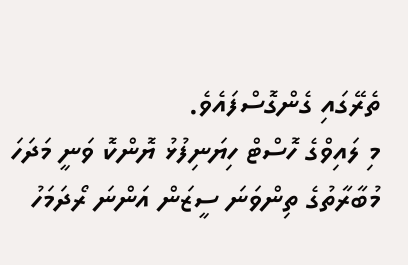ތެރޭގައި ގެންގޮސްފައެވެ.
މި ލައިވްގެ ހޮސްޓް ހިޔަނިފުޅު ޔޮންކޮ ވަނީ މަދަހަ މުބާރާތުގެ ތިންވަނަ ސީޒަން އަންނަ ރޯދަމަހު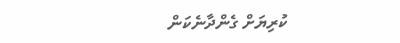ކުރިޔަށް ގެންދާނެކަން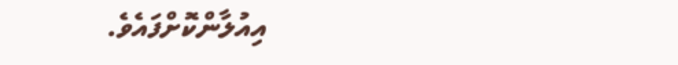އިއުލާންކޮށްފައެވެ.